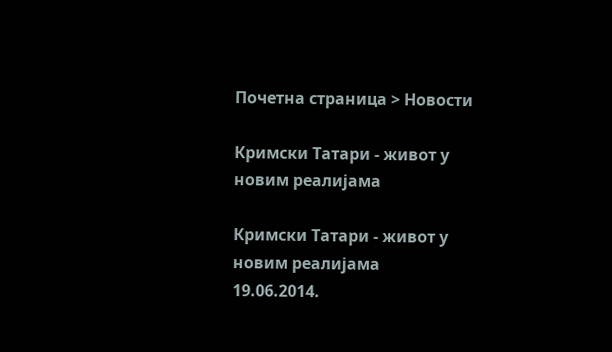Почетна страница > Новости

Кримски Татари - живот у новим реалијама

Кримски Татари - живот у новим реалијама
19.06.2014.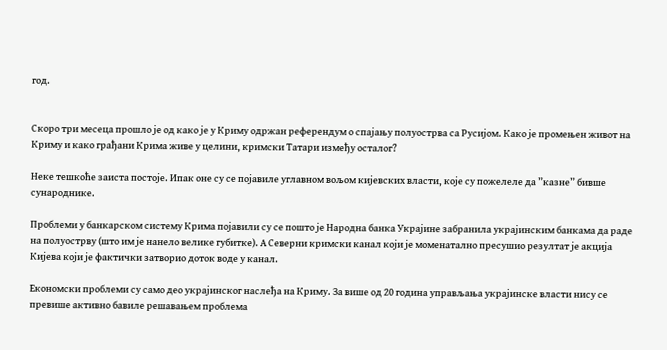год.


Скоро три месеца прошло је од како је у Криму одржан референдум о спајању полуострва са Русијом. Како је промењен живот на Криму и како грађани Крима живе у целини, кримски Татари између осталог?

Неке тешкоће заиста постоје. Ипак оне су се појавиле углавном вољом кијевских власти, које су пожелеле да ”казне” бивше сународнике.

Проблеми у банкарском систему Крима појавили су се пошто је Народна банка Украјине забранила украјинским банкама да раде на полуострву (што им је нанело велике губитке). А Северни кримски канал који је моменатално пресушио резултат је акција Кијева који је фактички затворио доток воде у канал.

Економски проблеми су само део украјинског наслеђа на Криму. За више од 20 година управљања украјинске власти нису се превише активно бавиле решавањем проблема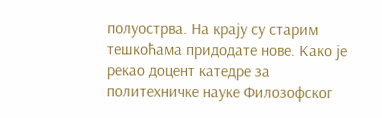полуострва. На крају су старим тешкоћама придодате нове. Како је рекао доцент катедре за политехничке науке Филозофског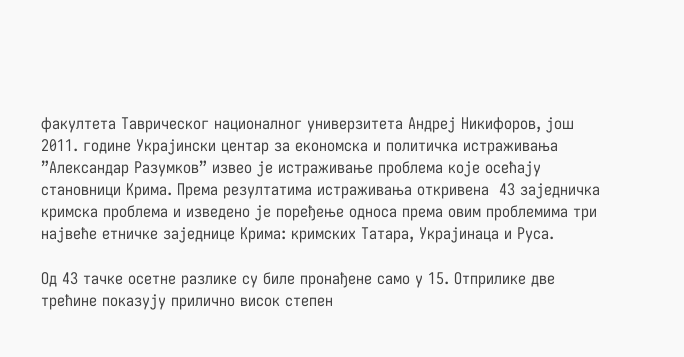факултета Таврическог националног универзитета Андреј Никифоров, још 2011. године Украјински центар за економска и политичка истраживања ”Александар Разумков” извео је истраживање проблема које осећају становници Крима. Према резултатима истраживања откривена  43 заједничка кримска проблема и изведено је поређење односа према овим проблемима три највеће етничке заједнице Крима: кримских Татара, Украјинаца и Руса.

Од 43 тачке осетне разлике су биле пронађене само у 15. Отприлике две трећине показују прилично висок степен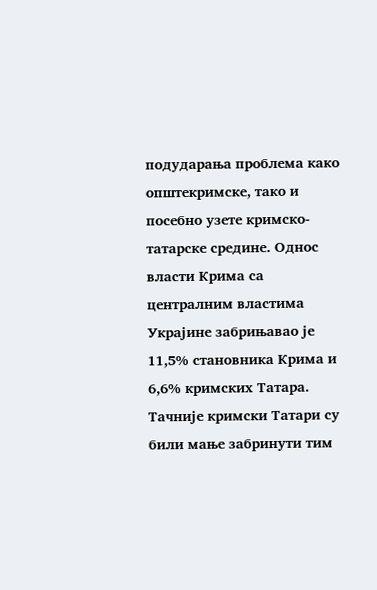подударања проблема како општекримске, тако и посебно узете кримско-татарске средине. Однос власти Крима са централним властима Украјине забрињавао је 11,5% становника Крима и 6,6% кримских Татара. Тачније кримски Татари су били мање забринути тим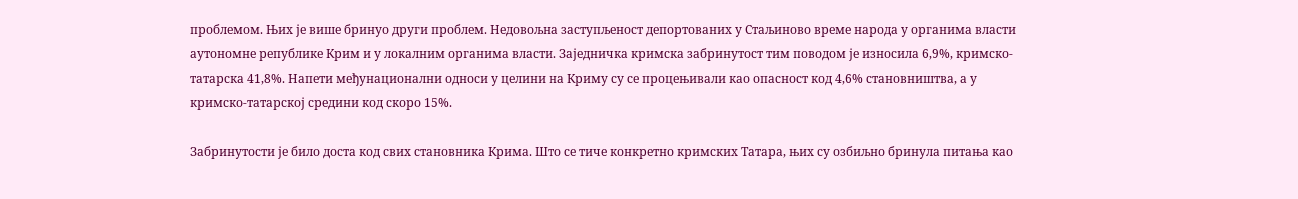проблемом. Њих је више бринуо други проблем. Недовољна заступљеност депортованих у Стаљиново време народа у органима власти аутономне републике Крим и у локалним органима власти. Заједничка кримска забринутост тим поводом је износила 6,9%, кримско-татарска 41,8%. Напети међунационални односи у целини на Криму су се процењивали као опасност код 4,6% становништва, а у кримско-татарској средини код скоро 15%.

Забринутости је било доста код свих становника Крима. Што се тиче конкретно кримских Татара, њих су озбиљно бринула питања као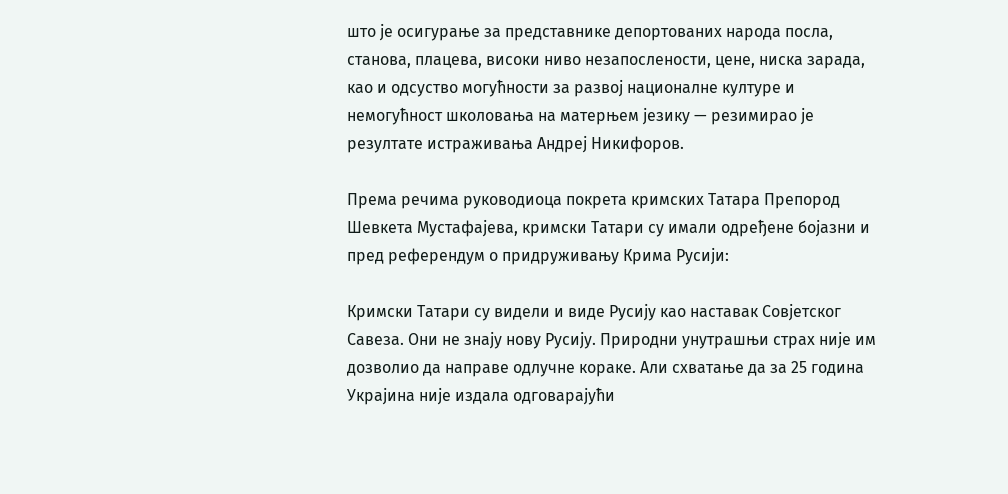што је осигурање за представнике депортованих народа посла, станова, плацева, високи ниво незапослености, цене, ниска зарада, као и одсуство могућности за развој националне културе и немогућност школовања на матерњем језику — резимирао је резултате истраживања Андреј Никифоров.

Према речима руководиоца покрета кримских Татара Препород Шевкета Мустафајева, кримски Татари су имали одређене бојазни и пред референдум о придруживању Крима Русији:

Кримски Татари су видели и виде Русију као наставак Совјетског Савеза. Они не знају нову Русију. Природни унутрашњи страх није им дозволио да направе одлучне кораке. Али схватање да за 25 година Украјина није издала одговарајући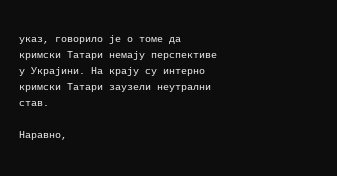указ, говорило је о томе да кримски Татари немају перспективе у Украјини. На крају су интерно кримски Татари заузели неутрални став.

Наравно,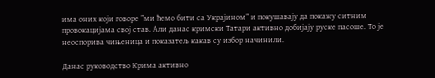има оних који говоре ”ми ћемо бити са Украјином” и покушавају да покажу ситним провокацијама свој став. Али данас кримски Татари активно добијају руске пасоше. То је неоспорива чињеница и показатељ какав су избор начинили.

Данас руководство Крима активно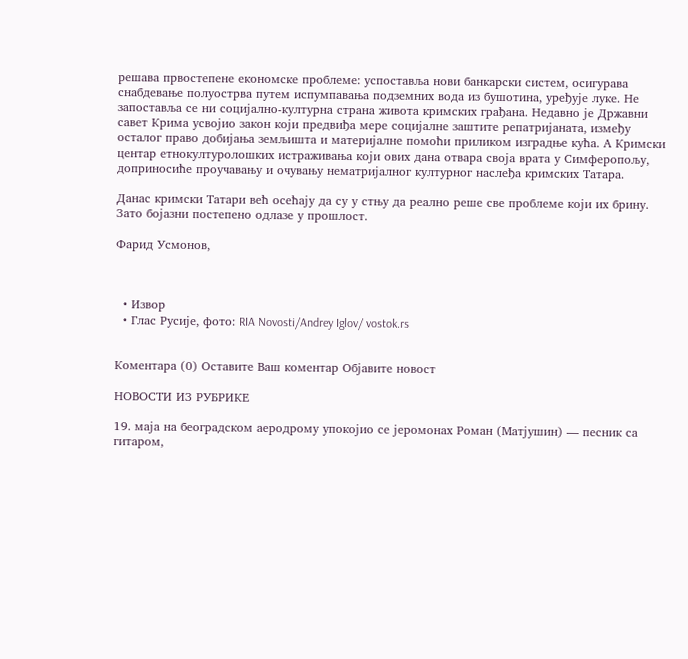решава првостепене економске проблеме: успоставља нови банкарски систем, осигурава снабдевање полуострва путем испумпавања подземних вода из бушотина, уређује луке. Не запоставља се ни социјално-културна страна живота кримских грађана. Недавно је Државни савет Крима усвојио закон који предвиђа мере социјалне заштите репатријаната, између осталог право добијања земљишта и материјалне помоћи приликом изградње кућа. А Кримски центар етнокултуролошких истраживања који ових дана отвара своја врата у Симферопољу, доприносиће проучавању и очувању нематријалног културног наслеђа кримских Татара.

Данас кримски Татари већ осећају да су у стњу да реално реше све проблеме који их брину. Зато бојазни постепено одлазе у прошлост.

Фарид Усмонов,



  • Извор
  • Глас Русије, фото: RIA Novosti/Andrey Iglov/ vostok.rs


Коментара (0) Оставите Ваш коментар Објавите новост

НОВОСТИ ИЗ РУБРИКЕ

19. маја на београдском аеродрому упокојио се јеромонах Роман (Матјушин) — песник са гитаром,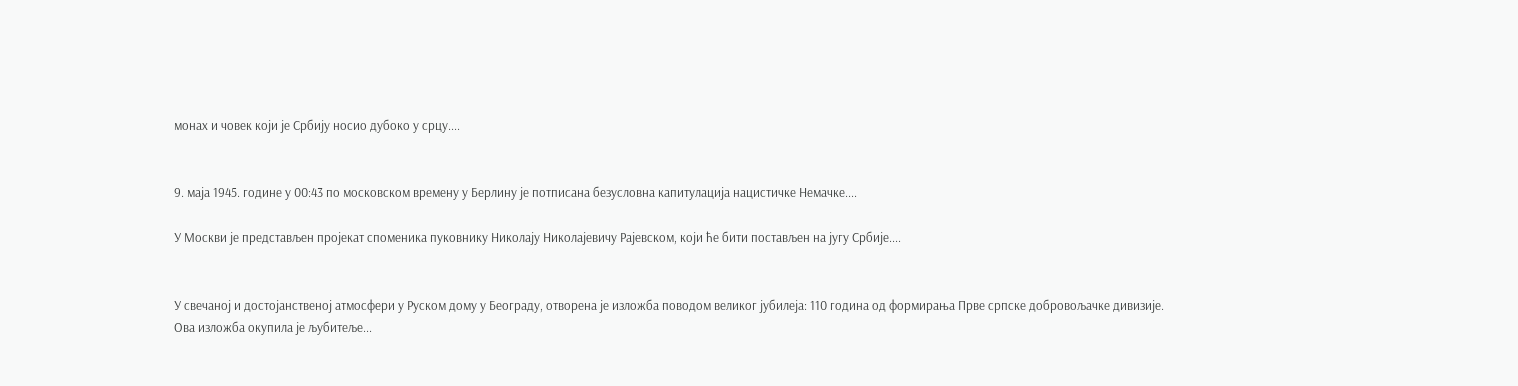монах и човек који је Србију носио дубоко у срцу....


9. маја 1945. године у 00:43 по московском времену у Берлину је потписана безусловна капитулација нацистичке Немачке....

У Москви је представљен пројекат споменика пуковнику Николају Николајевичу Рајевском, који ће бити постављен на југу Србије....


У свечаној и достојанственој атмосфери у Руском дому у Београду, отворена је изложба поводом великог јубилеја: 110 година од формирања Прве српске добровољачке дивизије. Ова изложба окупила је љубитеље...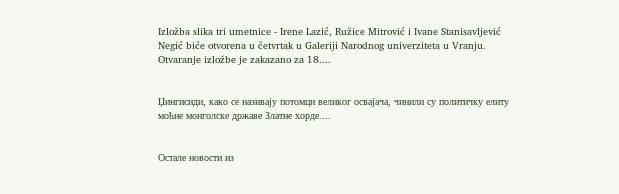Izložba slika tri umetnice - Irene Lazić, Ružice Mitrović i Ivane Stanisavljević Negić biće otvorena u četvrtak u Galeriji Narodnog univerziteta u Vranju. Otvaranje izložbe je zakazano za 18....


Џингисиди, како се називају потомци великог освајача, чинили су политичку елиту моћне монголске државе Златне хорде....


Остале новости из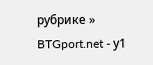рубрике »
BTGport.net - у1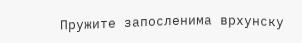Пружите запосленима врхунску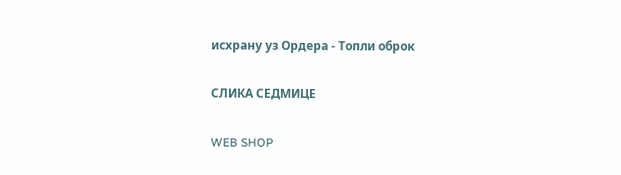исхрану уз Ордера - Топли оброк

СЛИКА СЕДМИЦЕ

WEB SHOP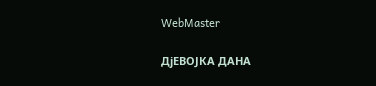WebMaster

ДјЕВОЈКА ДАНА